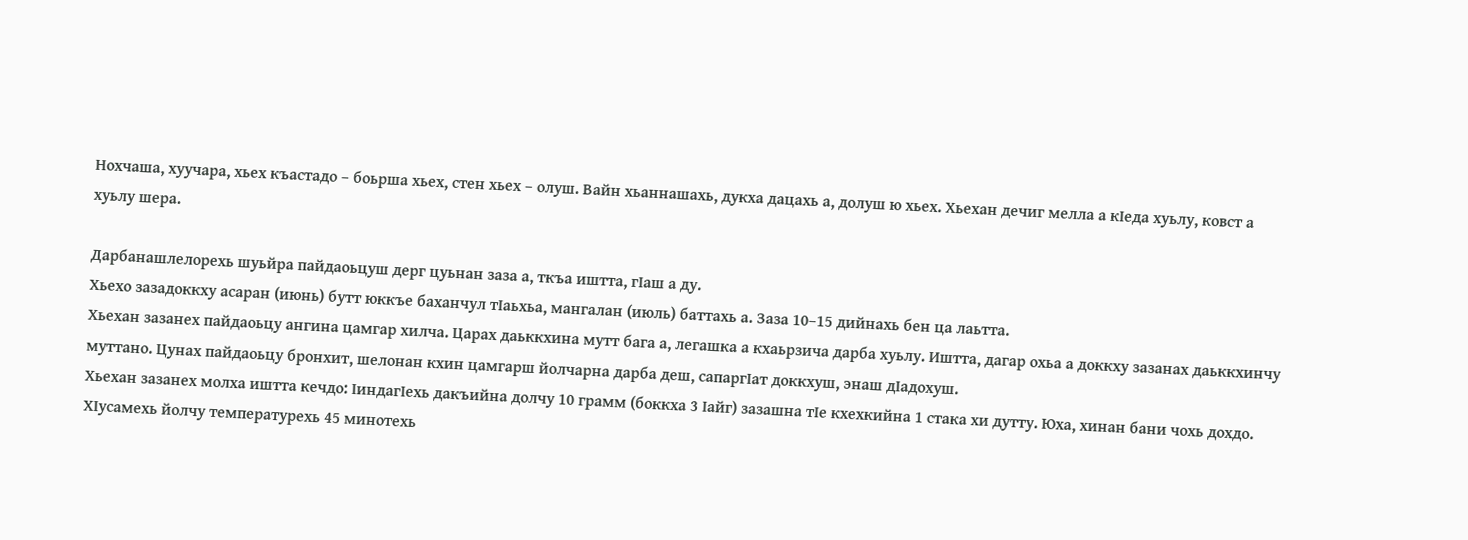Нохчаша, хуучара, хьех къастадо – боьрша хьех, стен хьех – олуш. Вайн хьаннашахь, дукха дацахь а, долуш ю хьех. Хьехан дечиг мелла а кIеда хуьлу, ковст а хуьлу шера.

Дарбанашлелорехь шуьйра пайдаоьцуш дерг цуьнан заза а, ткъа иштта, гIаш а ду.
Хьехо зазадоккху асаран (июнь) бутт юккъе баханчул тIаьхьа, мангалан (июль) баттахь а. Заза 10–15 дийнахь бен ца лаьтта.
Хьехан зазанех пайдаоьцу ангина цамгар хилча. Царах даьккхина мутт бага а, легашка а кхаьрзича дарба хуьлу. Иштта, дагар охьа а доккху зазанах даьккхинчу муттано. Цунах пайдаоьцу бронхит, шелонан кхин цамгарш йолчарна дарба деш, сапаргIат доккхуш, энаш дIадохуш.
Хьехан зазанех молха иштта кечдо: IиндагIехь дакъийна долчу 10 грамм (боккха 3 Iайг) зазашна тIе кхехкийна 1 стака хи дутту. Юха, хинан бани чохь дохдо.
ХIусамехь йолчу температурехь 45 минотехь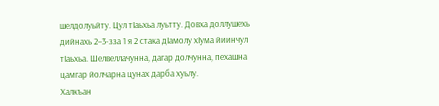шелдолуьйту. Цул тIаьхьа луьтту. Довха доллушехь дийнахь 2–3-зза 1 я 2 стака дIамолу хIума йиинчул тIаьхьа. Шелвеллачунна, дагар долчунна, пехашна цамгар йолчарна цунах дарба хуьлу.
Халкъан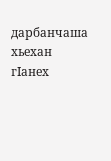дарбанчаша хьехан гIанех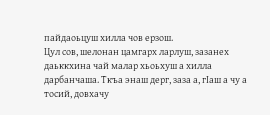пайдаоьцуш хилла чов ерзош.
Цул сов, шелонан цамгарх ларлуш, зазанех даьккхина чай малар хьоьхуш а хилла дарбанчаша. Ткъа энаш дерг, заза а, гIаш а чу а тосий, довхачу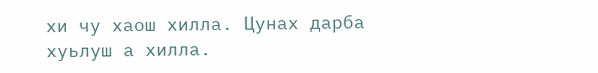хи чу хаош хилла. Цунах дарба хуьлуш а хилла.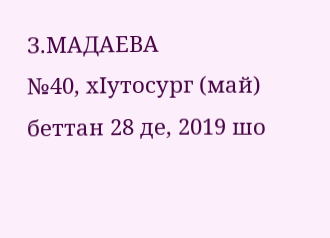З.МАДАЕВА
№40, хIутосург (май) беттан 28 де, 2019 шо